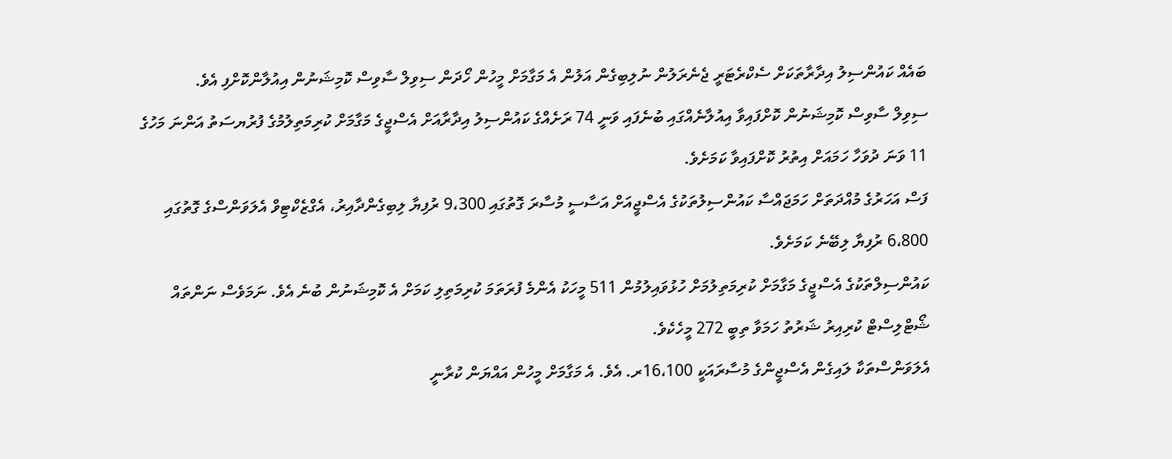ބައެއް ކައުންސިލު އިދާރާތަކަށް ސެކްރެޓަރީ ޖެނެރަލުން ނުލިބިގެން އަލުން އެ މަގާމަށް މީހުން ހޯދަން ސިވިލް ސާވިސް ކޮމިޝަނުން އިއުލާންކޮށްފި އެވެ.
ސިވިލް ސާވިސް ކޮމިޝަނުން ކޮށްފައިވާ އިއުލާނެއްގައި ބުނެފައި ވަނީ 74 ރަށެއްގެ ކައުންސިލު އިދާރާއަށް އެސްޖީގެ މަގާމަށް ކުރިމަތިލުމުގެ ފުރުޔސަތު އަންނަ މަހުގެ 11 ވަނަ ދުވަހާ ހަމައަށް އިތުރު ކޮށްފައިވާ ކަމަށެވެ.
ފަސް އަހަރުގެ މުއްދަތަށް ހަމަޖައްސާ ކައުންސިލުތަކުގެ އެސްޖީއަށް އަސާސީ މުސާރަ ގޮތުގައި 9،300 ރުފިޔާ ލިބިގެންދާއިރު، އެގްޒެކްޓިވް އެލަވަންސްގެ ގޮތުގައި 6،800 ރުފިޔާ ލިބޭނެ ކަމަށެވެ.
ކައުންސިލްތަކުގެ އެސްޖީގެ މަގާމަށް ކުރިމަތިލުމަށް ހުޅުވައިލުމުން 511 މީހަކު އެންމެ ފުރަތަމަ ކުރިމަތިލި ކަމަށް އެ ކޮމިޝަނުން ބުނެ އެވެ. ނަމަވެސް ނަންތައް ޝޯޓްލިސްޓް ކުރިއިރު ޝަރުތު ހަމަވާ ތިބީ 272 މީހެކެވެ.
އެލަވަންސްތަކާ ލައިގެން އެސްޖީންގެ މުސާރައަކީ 16،100ރ. އެވެ. އެ މަގާމަށް މީހުން އައްޔަން ކުރާނީ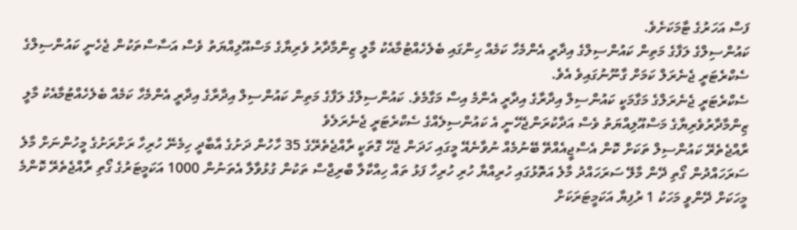ފަސް އަހަރުގެ ޓާމަކަށެވެ.
ކައުންސިލްގެ ލަފާގެ މަތިން ކައުންސިލްގެ އިދާރީ އެންމެހާ ކަމެއް ހިންގައި ބެލެހެއްޓުމާއެކު މާލީ ޒިންމާދާރު ވެރިޔާގެ މަސްއޫލިއްޔަތު ވެސް އަސާސްތަކުން ޖެހެނީ ކައުންސިލްގެ ސެކްރެޓަރީ ޖެނެރަލް ކަމަށް ގާނޫނުގައިވެ އެވެ.
ސެކްރެޓަރީ ޖެނެރަލްގެ މަގާމަކީ ކައުންސިލް އިދާރާގެ އިދާރީ އެންމެ އިސް މަގާމެވެ. ކައުންސިލްގެ ލަފާގެ މަތިން ކައުންސިލް އިދާރާގެ އިދާރީ އެންމެހާ ކަމެއް ބެލެހެއްޓުމާއެކު މާލީ ޒިންމާދާރުވެރިޔާގެ މަސްއޫލިއްޔަތު ވެސް އަދާކުރަންޖެހޭނީ އެ ކައުންސިލެއްގެ ސެކްރެޓަރީ ޖެނެރަލެވެ
ރާއްޖެތެރޭ ކައުންސިލް ތަކަށް ކޮން އެސްޖީއެއްތޭ ބޭނުމެއް ނުވާނެއޭ މީގައި ހަދަން ޖެހޭ ގޮތަކީ ރާއްޖެތެރޭގެ 35 ހާހުން ދަށުގެ އާބާދީ ހިމެނޭ ހުރިހާ ރަށްރަށުގެ މީހުންނަށް މާލެ ސަރަހައްދުން ގޯތި ދޭން މާލޭ ސަރަހައްދު މާލެ އަތޮޅުގައި ހުރިއްޔާ ހުރި ހުރިހާ ފަޅު ތައް ހިއްކާލާ ބްރިޖްސް ތަކުން ގުޅުވާލާ އެތަނުން 1000 އަކަމީޓަރުގެ ގޯތި ރާއްޖެތެރޭ ކޮންމެ މީހަކަށް ދޭންވީ މަހަކު 1 ރުފިޔާ އަކަމީޓަރަކަށް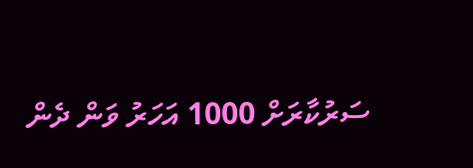ސަރުކާރަށް 1000 އަހަރު ވަން ދެން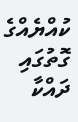ކުއްޔެއްގެ ގޮތުގައި ދައްކާ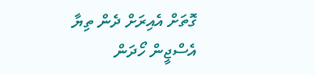ގޮތަށް އެއިރަށް ދެން ތިޔާ އެސްޖީން ހޯދަން